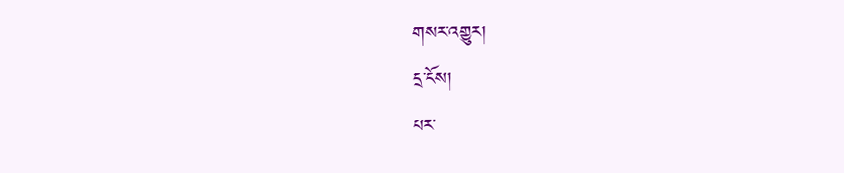གསར་འགྱུར།
དྲ་ངོས།
པར་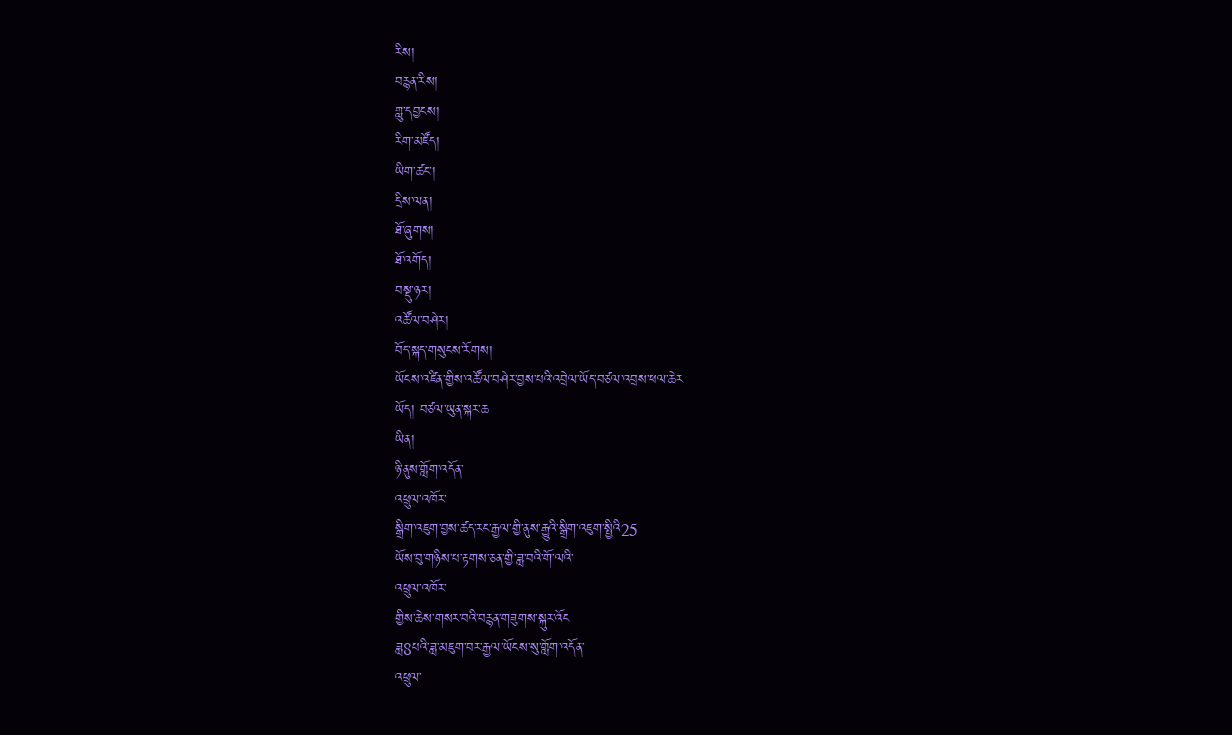རིས།
བརྙན་རིས།
གླུ་དབྱངས།
རིག་མཛོད།
ཡིག་ཚང་།
དྲིས་ལན།
ཐོ་ཞུགས།
ཐོ་འགོད།
བསྡུ་ཉར།
འཚོལ་བཤེར།
བོད་སྐད་གསུངས་རོགས།
ཡོངས་འཛིན་གྱིས་འཚོལ་བཤེར་བྱས་པའི་འབྲེལ་ཡོད་བཙལ་འབྲས་ཕལ་ཆེར
ཡོད། བཙལ་ཡུན་སྐར་ཆ
ཡིན།
ཉི་ནུས་གློག་འདོན་
འཕྲུལ་འཁོར་
སྒྲིག་འཇུག་བྱས་ཚད་རང་རྒྱལ་གྱི་ནུས་རྒྱུའི་སྒྲིག་འཇུག་སྤྱིའི25
ཡོས་བུ་གཉིས་པ་རྟགས་ཅན་གྱི་ཟླ་བའི་གོ་ལའི་
འཕྲུལ་འཁོར་
གྱིས་ཆེས་གསར་བའི་བརྙན་གཟུགས་སྐུར་འོང
ཟླ8པའི་ཟླ་མཇུག་བར་རྒྱལ་ཡོངས་སུ་གློག་འདོན་
འཕྲུལ་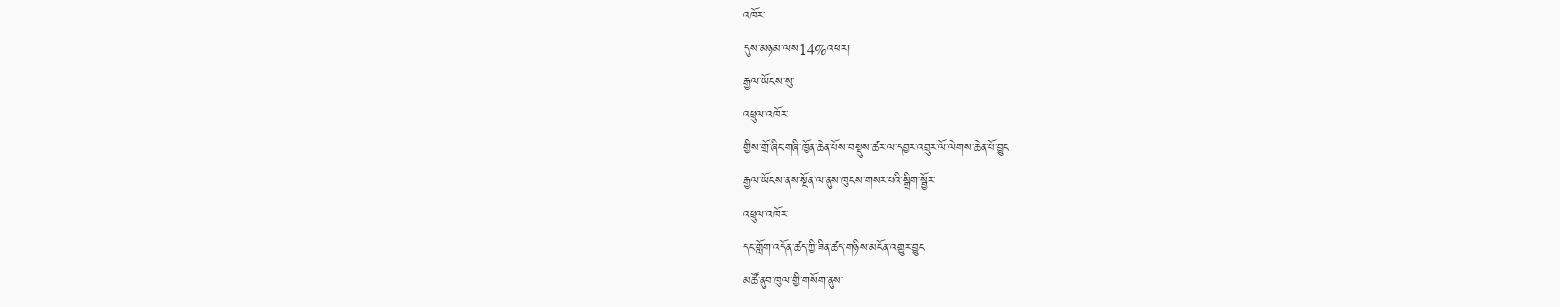འཁོར་
དུས་མཉམ་ལས14%འཕར།
རྒྱལ་ཡོངས་སུ་
འཕྲུལ་འཁོར་
གྱིས་གྲོ་ཞིང་གཞི་ཁྱོན་ཆེན་པོས་བསྡུས་ཚར་ལ་དབྱར་འབྲུར་ལོ་ལེགས་ཆེན་པོ་བྱུང
རྒྱལ་ཡོངས་ནས་སྔོན་ལ་ནུས་ཁུངས་གསར་པའི་སྒྲིག་སྦྱོར་
འཕྲུལ་འཁོར་
དང་གློག་འདོན་ཚད་ཀྱི་ཟིན་ཚད་གཉིས་མངོན་འགྱུར་བྱུང
མཚོ་ནུབ་ཁུལ་གྱི་གསོག་ནུས་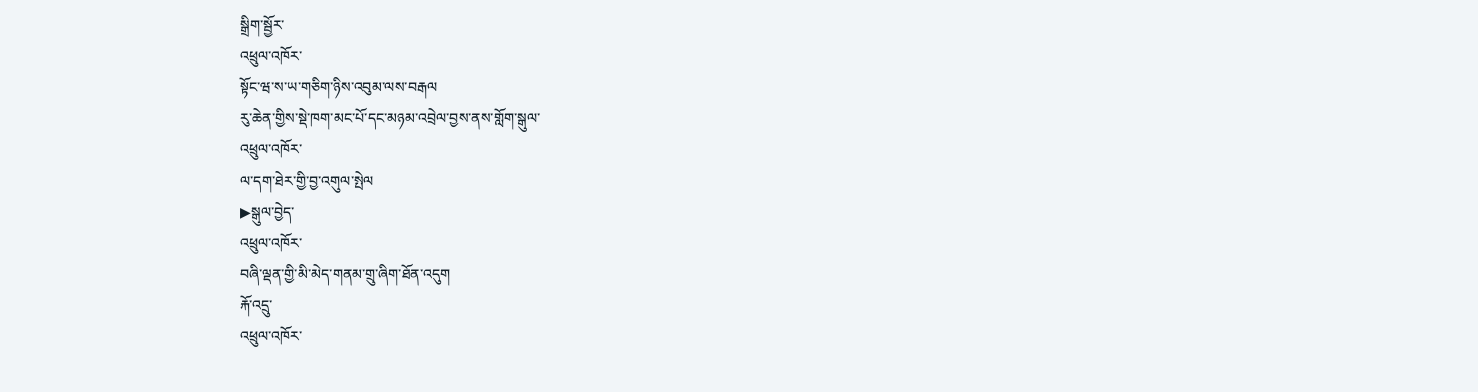སྒྲིག་སྦྱོར་
འཕྲུལ་འཁོར་
སྟོང་ཝ་ས་ཡ་གཅིག་ཉིས་འབུམ་ལས་བརྒལ
རུ་ཆེན་གྱིས་སྡེ་ཁག་མང་པོ་དང་མཉམ་འབྲེལ་བྱས་ནས་གློག་སྒུལ་
འཕྲུལ་འཁོར་
ལ་དག་ཐེར་གྱི་བྱ་འགུལ་སྤེལ
▶སྒུལ་བྱེད་
འཕྲུལ་འཁོར་
བཞི་ལྡན་གྱི་མི་མེད་གནམ་གྲུ་ཞིག་ཐོན་འདུག
རྐོ་འདྲུ་
འཕྲུལ་འཁོར་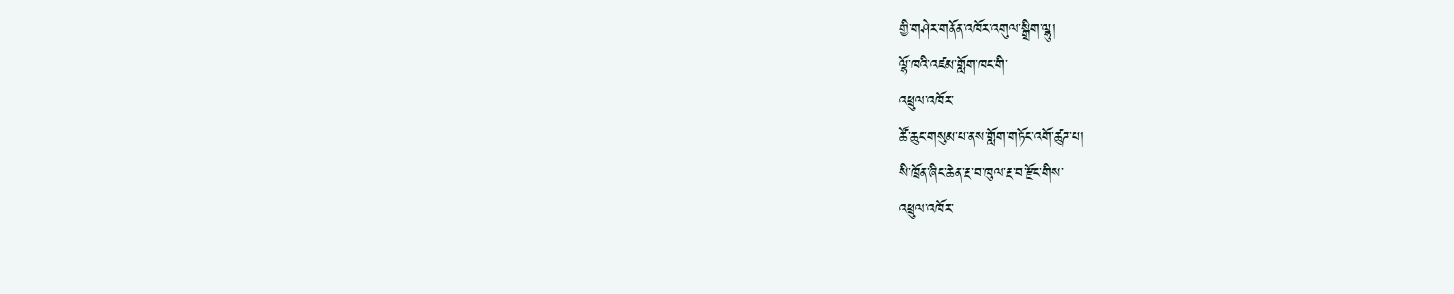གྱི་གཤེར་གནོན་འཁོར་འགུལ་སྒྲིག་ལྷུ།
ལྷོ་ཁའི་འཛམ་གློག་ཁང་གི་
འཕྲུལ་འཁོར་
ཚོ་ཆུང་གསུམ་པ་ནས་གློག་གཏོང་འགོ་ཚུཌ་པ།
སི་ཁྲོན་ཞིང་ཆེན་རྔ་བ་ཁུལ་རྔ་བ་རྫོང་གིས་
འཕྲུལ་འཁོར་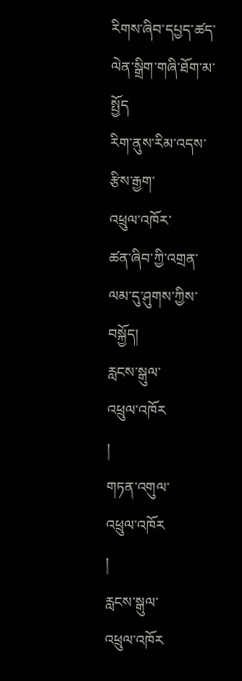རིགས་ཞིབ་དཔྱད་ཚད་ལེན་སྒྲིག་གཞི་ཐོག་མ་སྤྱོད
རིག་ནུས་རིམ་འདས་རྩིས་རྒྱག་
འཕྲུལ་འཁོར་
ཚན་ཞིབ་ཀྱི་འགྲན་ལམ་དུ་ཤུགས་ཀྱིས་བསྐྱོད།
རླངས་སྒུལ་
འཕྲུལ་འཁོར
།
གཏན་འགུལ་
འཕྲུལ་འཁོར
།
རླངས་སྒུལ་
འཕྲུལ་འཁོར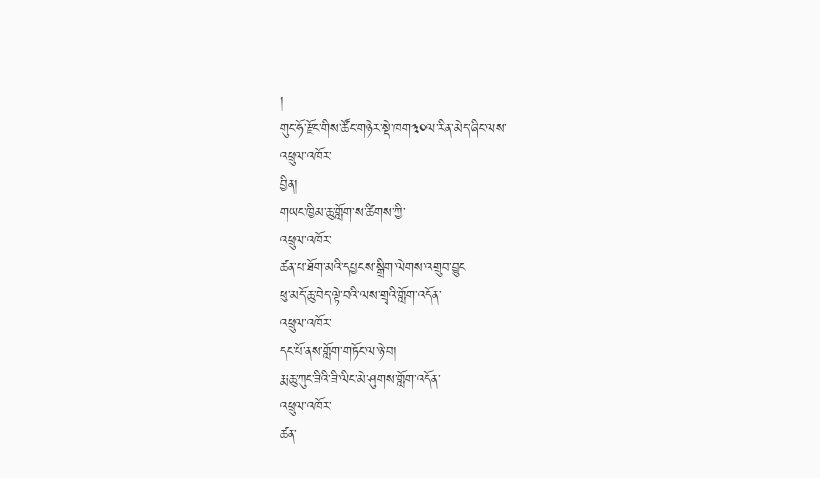།
གུང་ཧོ་རྫོང་གིས་ཚོང་གཉེར་སྡེ་ཁག༣༠ལ་རིན་མེད་ཞིང་ལས་
འཕྲུལ་འཁོར་
བྱིན།
གཡང་ཁྱིམ་ཆུ་གློག་ས་ཚིགས་ཀྱི་
འཕྲུལ་འཁོར་
ཚན་པ་ཐོག་མའི་དཔྱངས་སྒྲིག་ལེགས་འགྲུབ་བྱུང
ཕུ་མདོ་ཆུ་བེད་ལྟེ་བའི་ལས་གྲྭའི་གློག་འདོན་
འཕྲུལ་འཁོར་
དང་པོ་ནས་གློག་གཏོང་ལ་ཉེ་བ།
རྨ་ཆུ་ཀུང་ཟིའི་ཟི་ལིང་མེ་ཤུགས་གློག་འདོན་
འཕྲུལ་འཁོར་
ཚན་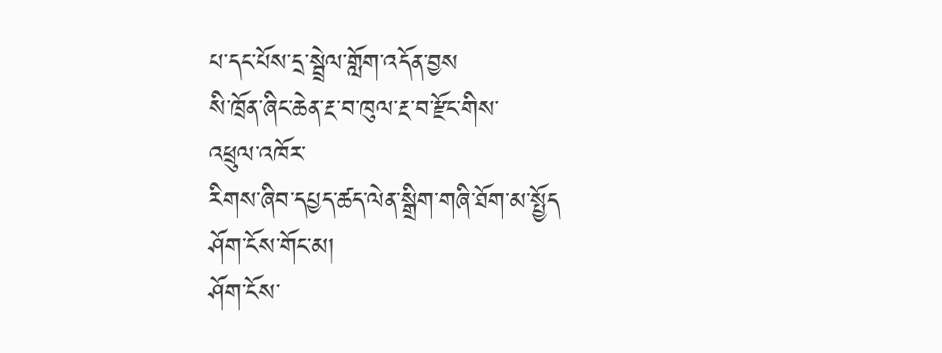པ་དང་པོས་དྲ་སྦྲེལ་གློག་འདོན་བྱས
སི་ཁྲོན་ཞིང་ཆེན་རྔ་བ་ཁུལ་རྔ་བ་རྫོང་གིས་
འཕྲུལ་འཁོར་
རིགས་ཞིབ་དཔྱད་ཚད་ལེན་སྒྲིག་གཞི་ཐོག་མ་སྤྱོད
ཤོག་ངོས་གོང་མ།
ཤོག་ངོས་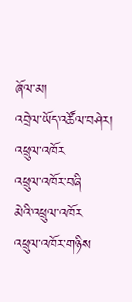ཞོལ་མ།
འབྲེལ་ཡོད་འཚོལ་བཤེར།
འཕྲུལ་འཁོར
འཕྲུལ་འཁོར་བཞི
མེའི་འཕྲུལ་འཁོར
འཕྲུལ་འཁོར་གཉིས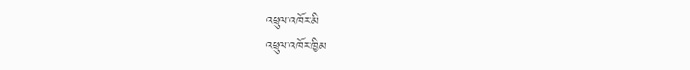འཕྲུལ་འཁོར་མི
འཕྲུལ་འཁོར་ཁྱིམ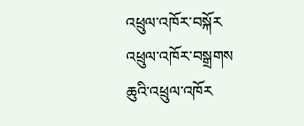འཕྲུལ་འཁོར་བསྐོར
འཕྲུལ་འཁོར་བསྒྲགས
ཆུའི་འཕྲུལ་འཁོར